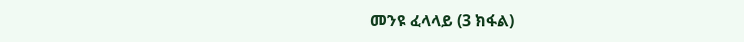መንዩ ፈላላይ (3 ክፋል)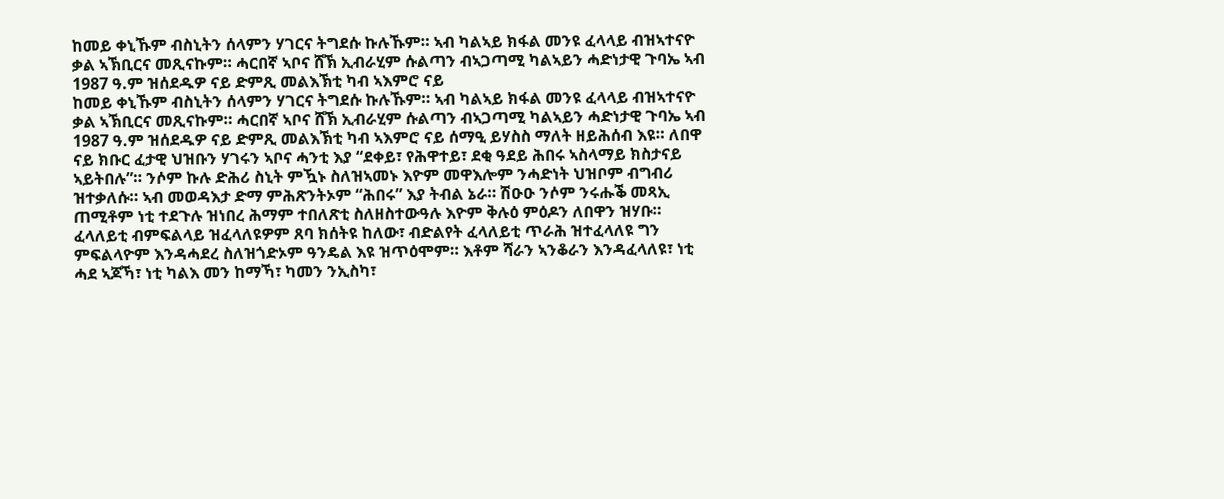ከመይ ቀኒኹም ብስኒትን ሰላምን ሃገርና ትግደሱ ኩሉኹም። ኣብ ካልኣይ ክፋል መንዩ ፈላላይ ብዝኣተናዮ ቃል ኣኽቢርና መጺናኩም። ሓርበኛ ኣቦና ሸኽ ኢብራሂም ሱልጣን ብኣጋጣሚ ካልኣይን ሓድነታዊ ጉባኤ ኣብ 1987 ዓ.ም ዝሰደዱዎ ናይ ድምጺ መልእኽቲ ካብ ኣእምሮ ናይ
ከመይ ቀኒኹም ብስኒትን ሰላምን ሃገርና ትግደሱ ኩሉኹም። ኣብ ካልኣይ ክፋል መንዩ ፈላላይ ብዝኣተናዮ ቃል ኣኽቢርና መጺናኩም። ሓርበኛ ኣቦና ሸኽ ኢብራሂም ሱልጣን ብኣጋጣሚ ካልኣይን ሓድነታዊ ጉባኤ ኣብ 1987 ዓ.ም ዝሰደዱዎ ናይ ድምጺ መልእኽቲ ካብ ኣእምሮ ናይ ሰማዒ ይሃስስ ማለት ዘይሕሰብ እዩ። ለበዋ ናይ ክቡር ፈታዊ ህዝቡን ሃገሩን ኣቦና ሓንቲ እያ “ደቀይ፣ የሕዋተይ፣ ደቂ ዓደይ ሕበሩ ኣስላማይ ክስታናይ ኣይትበሉ”። ንሶም ኩሉ ድሕሪ ስኒት ምዃኑ ስለዝኣመኑ እዮም መዋእሎም ንሓድነት ህዝቦም ብግብሪ ዝተቃለሱ። ኣብ መወዳእታ ድማ ምሕጽንትኦም “ሕበሩ” እያ ትብል ኔራ። ሽዑዑ ንሶም ንሩሑቕ መጻኢ ጠሚቶም ነቲ ተደጉሉ ዝነበረ ሕማም ተበለጽቲ ስለዘስተውዓሉ እዮም ቅሉዕ ምዕዶን ለበዋን ዝሃቡ።
ፈላለይቲ ብምፍልላይ ዝፈላለዩዎም ጸባ ክሰትዩ ከለው፣ ብድልየት ፈላለይቲ ጥራሕ ዝተፈላለዩ ግን ምፍልላዮም እንዳሓደረ ስለዝጎድኦም ዓንዴል እዩ ዝጥዕሞም። እቶም ሻራን ኣንቆራን እንዳፈላለዩ፣ ነቲ ሓደ ኣጆኻ፣ ነቲ ካልእ መን ከማኻ፣ ካመን ንኢስካ፣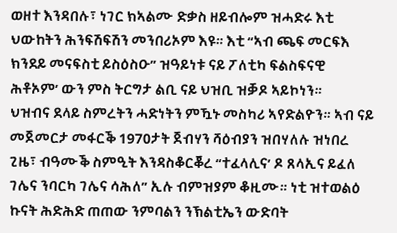ወዘተ እንዳበሉ፣ ነገር ክኣልሙ ድቃስ ዘይብሎም ዝሓድሩ እቲ ህውከትን ሕንፍሽፍሽን መንበሪኦም እዩ። እቲ “ኣብ ጫፍ መርፍእ ክንደይ መናፍስቲ ይስዕስዑ” ዝዓይነቱ ናይ ፖለቲካ ፍልስፍናዊ ሕቶኦም’ ውን ምስ ትርግታ ልቢ ናይ ህዝቢ ዝቓዶ ኣይኮነን።
ህዝብና ደላይ ስምረትን ሓድነትን ምዃኑ መስካሪ ኣየድልዮን። ኣብ ናይ መጀመርታ መፋርቕ 1970ታት ጀብሃን ሻዕብያን ዝበሃለሉ ዝነበረ ጊዜ፣ ብዓሙቕ ስምዒት እንዳስቆርቖረ “ተፈላሊና’ ዶ ጸላኢና ይፈለ ገሌና ንባርካ ገሌና ሳሕለ” ኢሉ ብምዝያም ቆዚሙ። ነቲ ዝተወልዕ ኩናት ሕድሕድ ጠጠው ንምባልን ንኽልቲኤን ውድባት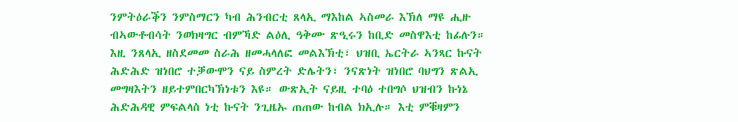ንምትዕራቕን ንምስማርን ካብ ሕንብርቲ ጸላኢ ማእከል ኣስመራ እኽለ ማዩ ሒዙ ብኣውቶብሳት ንወክዛግር ብምኻድ ልዕሊ ዓቅሙ ጽዒሩን ከቢድ መስዋእቲ ከፊሉን። እዚ ንጸላኢ ዘስደመመ ስራሕ ዘመሓላለፎ መልእኽቲ፣ ህዝቢ ኤርትራ ኣንጻር ኩናት ሕድሕድ ዝነበሮ ተቓውሞን ናይ ስምረት ድሌትን፣ ንናጽነት ዝነበሮ ባህግን ጽልኢ መግዛእትን ዘይተምበርካኽነቱን እዩ። ውጽኢት ናይዚ ተባዕ ተበግሶ ህዝብን ኩነኔ ሕድሕዳዊ ምፍልላስ ነቲ ኩናት ንጊዜኡ ጠጠው ከብል ክኢሉ። እቲ ምቑዛምን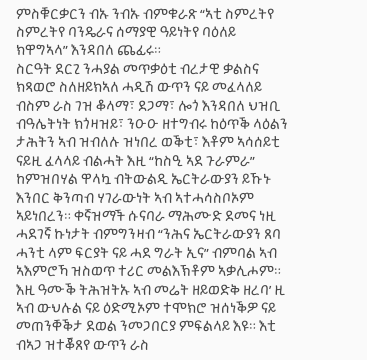ምስቑርቃርን ብኡ ንብኡ ብምቁራጽ “ኣቲ ስምረትየ ስምረትየ ባንዴራና ሰማያዊ ዓይነትየ ባዕለይ ክዋግኣላ” እንዳበለ ጨፊሩ።
ስርዓት ደርጊ ንሓያል መጥቃዕቲ ብረታዊ ቃልስና ክጻወሮ ስለዘይክኣለ ሓዲሽ ውጥን ናይ መፈላለይ ብስም ራስ ገዝ ቆላማ፣ ደጋማ፣ ሎጎ እንዳበለ ህዝቢ ብዓሌትነት ክጎዛዝይ፣ ንዑዑ ዘተግብሩ ከዕጥቕ ላዕልን ታሕትን ኣብ ዝብለሉ ዝነበረ ወቕቲ፣ እቶም ኣሳሰይቲ ናይዚ ፈላላይ ብልሓት እዚ “ከስዒ ኣደ ጉራምራ” ከምዝበሃል ዋላኳ ብትውልዲ ኤርትራውያን ይኹኑ እንበር ቅንጣብ ሃገራውነት ኣብ ኣተሓሳስቦኦም ኣይነበረን። ቀኛዝማች ሱናባራ ማሕሙድ ደመና ነዚ ሓደገኛ ኩነታት ብምግንዛብ “ንሕና ኤርትራውያን ጸባ ሓንቲ ላም ፍርያት ናይ ሓደ ግራት ኢና” ብምባል ኣብ ኣእምሮኻ ዝስወጥ ተሪር መልእኽቶም ኣቃሊሖም። እዚ ዓሙቕ ትሕዝትኡ ኣብ መሬት ዘይወድቅ ዘረባ’ ዚ ኣብ ውህሉል ናይ ዕድሚኦም ተሞክሮ ዝሰነቕዎ ናይ መጠንቐቕታ ደወል ንመጋበርያ ምፍልላይ እዩ። እቲ ብኣጋ ዝተቖጸየ ውጥን ራስ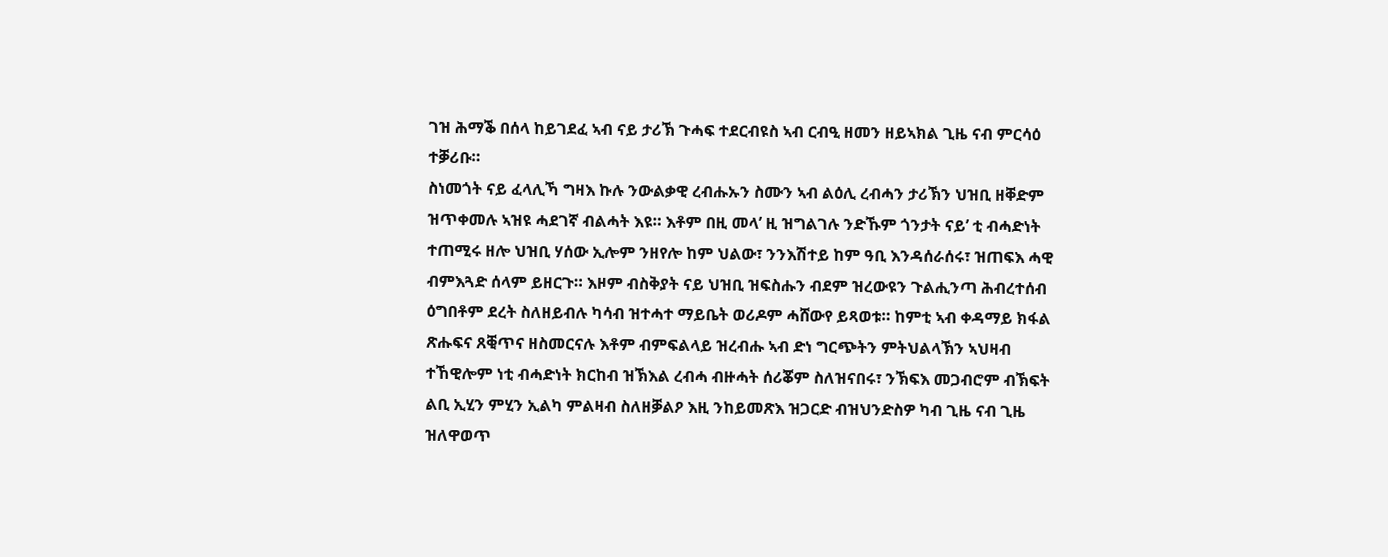ገዝ ሕማቕ በሰላ ከይገደፈ ኣብ ናይ ታሪኽ ጉሓፍ ተደርብዩስ ኣብ ርብዒ ዘመን ዘይኣክል ጊዜ ናብ ምርሳዕ ተቓሪቡ።
ስነመጎት ናይ ፈላሊኻ ግዛእ ኩሉ ንውልቃዊ ረብሑኡን ስሙን ኣብ ልዕሊ ረብሓን ታሪኽን ህዝቢ ዘቐድም ዝጥቀመሉ ኣዝዩ ሓደገኛ ብልሓት እዩ። እቶም በዚ መላ’ ዚ ዝግልገሉ ንድኹም ጎንታት ናይ’ ቲ ብሓድነት ተጠሚሩ ዘሎ ህዝቢ ሃሰው ኢሎም ንዘየሎ ከም ህልው፣ ንንእሽተይ ከም ዓቢ እንዳሰራሰሩ፣ ዝጠፍእ ሓዊ ብምእጓድ ሰላም ይዘርጉ። እዞም ብስቅያት ናይ ህዝቢ ዝፍስሑን ብደም ዝረውዩን ጉልሒንጣ ሕብረተሰብ ዕግበቶም ደረት ስለዘይብሉ ካሳብ ዝተሓተ ማይቤት ወሪዶም ሓሸውየ ይጻወቱ። ከምቲ ኣብ ቀዳማይ ክፋል ጽሑፍና ጸቒጥና ዘስመርናሉ እቶም ብምፍልላይ ዝረብሑ ኣብ ድነ ግርጭትን ምትህልላኽን ኣህዛብ ተኸዊሎም ነቲ ብሓድነት ክርከብ ዝኽእል ረብሓ ብዙሓት ሰሪቖም ስለዝናበሩ፣ ንኽፍእ መጋብሮም ብኽፍት ልቢ ኢሂን ምሂን ኢልካ ምልዛብ ስለዘቓልዖ እዚ ንከይመጽእ ዝጋርድ ብዝህንድስዎ ካብ ጊዜ ናብ ጊዜ ዝለዋወጥ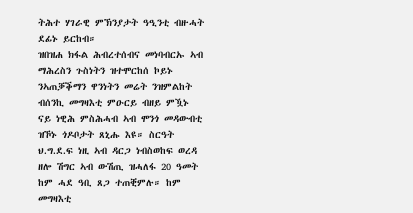ትሕተ ሃገራዊ ምኽንያታት ዓዒንቲ ብዙሓት ደፊኑ ይርከብ።
ዝበዝሐ ክፋል ሕብረተሰብና መነባብርኡ ኣብ ማሕረስን ጉስነትን ዝተሞርከሰ ኮይኑ ንኣጠቓቕማን ዋንነትን መሬት ንዝምልከት ብሰንኪ መግዛእቲ ምዑርይ ብዘይ ምዃኑ ናይ ነዊሕ ምስሕሓብ ኣብ ሞንጎ መዳውብቲ ዝኾኑ ጎዶቦታት ጸኒሑ እዩ። ስርዓት ህ.ግ.ደ.ፍ ነዚ ኣብ ዳርጋ ነብስወከፍ ወረዳ ዘሎ ሽግር ኣብ ውሽጢ ዝሓለፋ 20 ዓመት ከም ሓደ ዓቢ ጸጋ ተጠቒምሉ። ከም መግዛእቲ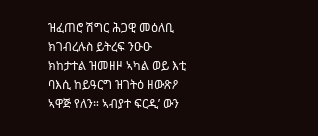ዝፈጠሮ ሽግር ሕጋዊ መዕለቢ ክገብረሉስ ይትረፍ ንዑዑ ክከታተል ዝመዘዞ ኣካል ወይ እቲ ባእሲ ከይዓርግ ዝገትዕ ዘውጽዖ ኣዋጅ የለን። ኣብያተ ፍርዲ’ ውን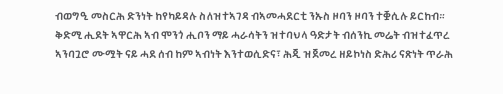ብወግዒ መስርሕ ድንነት ከየካይዳሉ ስለዝተኣገዳ ብኣመሓደርቲ ንኡስ ዞባን ዞባን ተቛሲሉ ይርከብ። ቅድሚ ሒደት ኣዋርሕ ኣብ ሞንጎ ሒቦን ማይ ሓራሳትን ዝተባህላ ዓድታት ብሰንኪ መሬት ብዝተፈጥረ ኣንባጓሮ ሙሟት ናይ ሓደ ሰብ ከም ኣብነት እንተወሲድና፣ ሕጂ ዝጀመረ ዘይኮነስ ድሕሪ ናጽነት ጥራሕ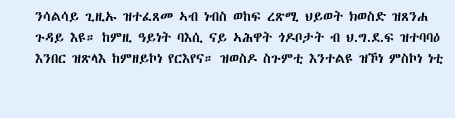ንሳልሳይ ጊዚኡ ዝተፈጸመ ኣብ ነብስ ወከፍ ረጽሚ ህይወት ክወስድ ዝጸንሐ ጉዳይ እዩ። ከምዚ ዓይነት ባእሲ ናይ ኣሕዋት ጎዶቦታት ብ ህ.ግ.ደ.ፍ ዝተባባዕ እንበር ዝጽላእ ከምዘይኮነ የርእየና። ዝወስዶ ስጉምቲ እንተልዩ ዝኾነ ምስኮነ ነቲ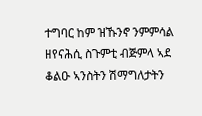ተግባር ከም ዝኹንኖ ንምምሳል ዘየናሕሲ ስጉምቲ ብጅምላ ኣደ ቆልዑ ኣንስትን ሽማግለታትን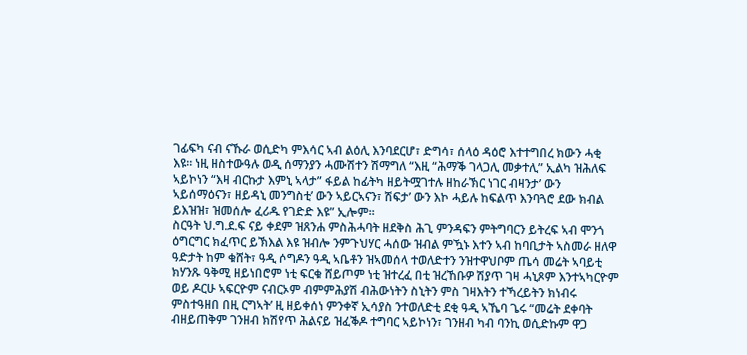ገፊፍካ ናብ ናኹራ ወሲድካ ምእሳር ኣብ ልዕሊ እንባደርሆ፣ ድግሳ፣ ሰላዕ ዳዕሮ እተተግበረ ክውን ሓቂ እዩ። ነዚ ዘስተውዓሉ ወዲ ሰማንያን ሓሙሽተን ሽማግለ “እዚ “ሕማቕ ገላጋሊ መቃተሊ” ኢልካ ዝሕለፍ ኣይኮነን “እዛ ብርኩታ እምኒ ኣላታ” ፋይል ከፊትካ ዘይትሟገተሉ ዘከራኽር ነገር ብዛንታ’ ውን ኣይሰማዕናን፣ ዘይዳኒ መንግስቲ’ ውን ኣይርኣናን፣ ሽፍታ’ ውን እኮ ሓይሉ ከፍልጥ እንባጓሮ ደው ክብል ይእዝዝ፣ ዝመሰሎ ፈሪዱ የገድድ እዩ” ኢሎም።
ስርዓት ህ.ግ.ደ.ፍ ናይ ቀደም ዝጸንሐ ምስሕሓባት ዘደቅስ ሕጊ ምንዳፍን ምትግባርን ይትረፍ ኣብ ሞንጎ ዕግርግር ክፈጥር ይኽእል እዩ ዝብሎ ንምጉህሃር ሓሰው ዝብል ምዃኑ እተን ኣብ ከባቢታት ኣስመራ ዘለዋ ዓድታት ከም ቁሸት፣ ዓዲ ሶግዶን ዓዲ ኣቤቶን ዝኣመሰላ ተወለድተን ንዝተዋህቦም ጤሳ መሬት ኣባይቲ ክሃንጹ ዓቅሚ ዘይነበሮም ነቲ ፍርቁ ሸይጦም ነቲ ዝተረፈ በቲ ዝረኸቡዎ ሽያጥ ገዛ ሓኒጾም እንተኣካርዮም ወይ ዶርሁ ኣፍርዮም ናብርኦም ብምምሕያሽ ብሕውነትን ስኒትን ምስ ገዛእትን ተኻረይትን ክነብሩ ምስተዓዘበ በዚ ርግኣት’ ዚ ዘይቀሰነ ምንቀኛ ኢሳያስ ንተወለድቲ ደቂ ዓዲ ኣኼባ ጌሩ “መሬት ደቀባት ብዘይጠቅም ገንዘብ ክሽየጥ ሕልናይ ዝፈቕዶ ተግባር ኣይኮነን፣ ገንዘብ ካብ ባንኪ ወሲድኩም ዋጋ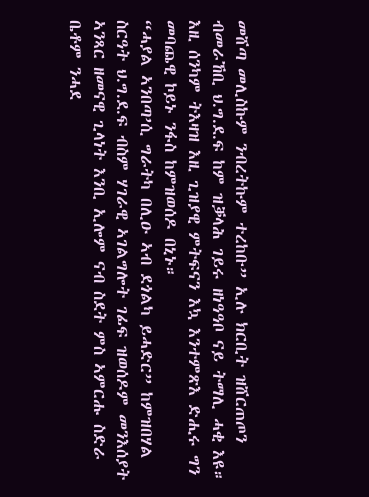መሸጣ መሊስኩም ንብረትኩም ተረከቡ” ኢሉ ክርቢት ዝሸርጠጦን ብመራኸቢ ህ.ግ.ደ.ፍ ከም ዝቓላሕ ገይሩ ዘነዓዓቦ ናይ ትማሊ ሓቂ እዩ። እዚ ሰንካም ትእዛዝ እዚ ጊዝያዊ ምትፍናን እኳ እንተምጽእ ድሒሩ ግን መባጨዊ ኮይኑ ንፋስ ከምዝወሰዶ በኒኑ።
“ሓያል ኣንበጣ’ሲ ግራትካ በሊዑ ኣብ ደጎልካ ይሓድር” ከምዝበሃል ስርዓት ህ.ግ.ደ.ፍ ብስም ሃገራዊ ኣገልግሎት ገፊፍ ዝወሰዶም መንእሰያት ኣንጻር ዘመናዊ ጊላነት እንቢ ኢሎም ናብ ስደት ምስ ኣምርሑ ስድራ ቤቶም ንሓደ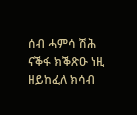ሰብ ሓምሳ ሽሕ ናቕፋ ክቕጽዑ ነዚ ዘይከፈለ ክሳብ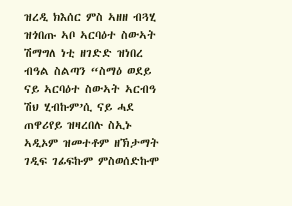ዝረዲ ክእሰር ምስ ኣዘዘ ብጓሂ ዝጎበጡ ኣቦ ኣርባዕተ ስውኣት ሽማግለ ነቲ ዘገድድ ዝነበረ ብዓል ስልጣን “ስማዕ ወደይ ናይ ኣርባዕተ ስውኣት ኣርብዓ ሽህ ሂብኩም’ሲ ናይ ሓደ ጠዋሪየይ ዝዛረበሉ ስኢኑ ኣዲኦም ዝመተቶም ዘኽታማት ገዲፍ ገፊፍኩም ምስወሰድኩሞ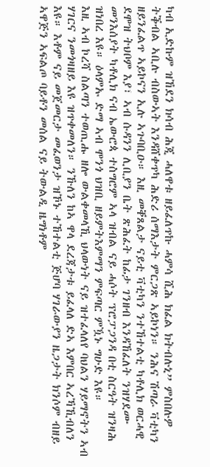ካብ ኢድኩም ዝኸደን ክሳብ ሕጂ ሓለዋቱ ዘይፈለጥኩ ሓምሳ ሺሕ ክፈል ክትብሉኒ” ምስበሉዎ ትቕብል ኣቢሉ ብስውኣት እንዳሸቀጥካ ሕድሪ ሰማእታት ምርጋጽ ኣይኮነን። ንሕና ሽጣራ ቫቲካን ዘይንፈልጥ ኣይኮናን ኢሉ ኣጉባቢዑ። እዚ መቐጸልታ ናይቲ ቫቲካን ንተኸተልቲ ካቶሊክ ወርሓዊ ደሞዝ ትህቦም እያ፣ ኣብ ሱዳንን ሊቢያን ቤት ጽሕፈት ከፊታ ገንዘብ እንዳኸፈለት ንዝሃደሙ መንእሰያት ካቶሊክ ናብ ኤውሮጳ ተስግሮም ኣላ ዝብል ናይ ሓሶት ፕሮፓጋንዳ በቲ ስርዓት ዝንዛሕ ዝነበረ እዩ። ዕላምኡ ድማ ኣብ ሞንጎ ህዝቢ ዘይምትእምማን ምፍጣር ምዃኑ ግሁድ እዩ።
እዚ ኣብ ኮረሻ ስልጣን ተወጢሑ ዘሎ ውልቀመላኺ ህላውነት ናይ ዝተፈላለየ ባህልን ሃይማኖትን ኣብ ሃገርና ንመጎዛዘይ እዩ ዝጥቀመለን። ንኹለን ከኣ ዋላ ደረጃታቱ ይፈላለ ድኣ እምበር ኣረኻኺብለን እዩ። እቶም ናይ መጀመርታ መፈወንታ ዝኾኑ ተኸተልቲ ጅሆባ ሃገራውያን ዜጋታት ክንሶም ብዘይ ኣዋጅን ኣፍልጦ ባይቶን መሰል ናይ ትውልዲ ዜግነቶም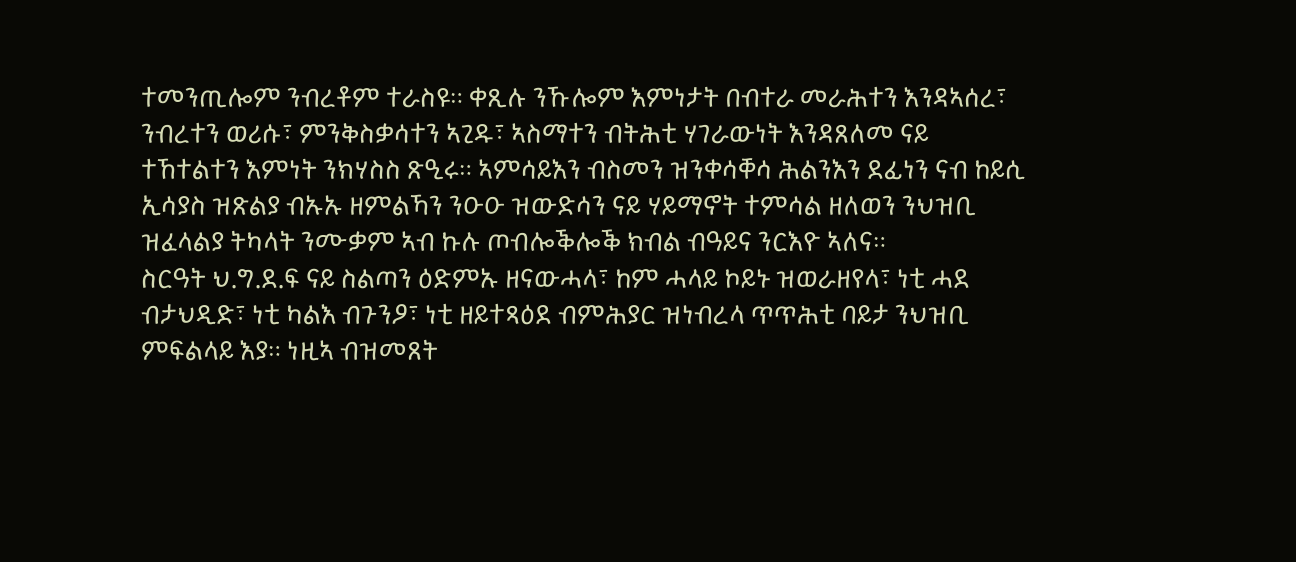ተመንጢሎም ንብረቶም ተራስዩ። ቀጺሉ ንኹሎም እምነታት በብተራ መራሕተን እንዳኣሰረ፣ ንብረተን ወሪሱ፣ ምንቅስቃሳተን ኣጊዱ፣ ኣስማተን ብትሕቲ ሃገራውነት እንዳጸለመ ናይ ተኸተልተን እምነት ንክሃስስ ጽዒሩ። ኣምሳይእን ብስመን ዝንቀሳቐሳ ሕልንእን ደፊነን ናብ ከይሲ ኢሳያስ ዝጽልያ ብኡኡ ዘምልኻን ንዑዑ ዝውድሳን ናይ ሃይማኖት ተምሳል ዘለወን ንህዝቢ ዝፈላልያ ትካላት ንሙቃም ኣብ ኩሉ ጦብሎቕሎቕ ክብል ብዓይና ንርእዮ ኣለና።
ስርዓት ህ.ግ.ደ.ፍ ናይ ስልጣን ዕድምኡ ዘናውሓላ፣ ከም ሓላይ ኮይኑ ዝወራዘየላ፣ ነቲ ሓደ ብታህዲድ፣ ነቲ ካልእ ብጉንዖ፣ ነቲ ዘይተጻዕደ ብምሕያር ዝነብረላ ጥጥሕቲ ባይታ ንህዝቢ ምፍልላይ እያ። ነዚኣ ብዝመጸት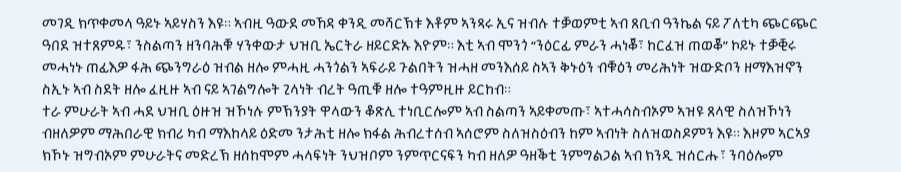መገዲ ክጥቀመላ ዓይኑ ኣይሃስን እዩ። ኣብዚ ዓውደ መኸዳ ቀንዲ መሻርኽቱ እቶም ኣንጻሩ ኢና ዝብሉ ተቓወምቲ ኣብ ጸቢብ ዓንኬል ናይ ፖለቲካ ጭርጭር ዓበደ ዝተጸምዱ፣ ንስልጣን ዘንባሕቑ ሃንቀውታ ህዝቢ ኤርትራ ዘይርድኡ እዮም። እቲ ኣብ ሞንጎ “ንዕርፊ ምራን ሓነቖ፣ ከርፈዝ ጠወቖ” ኮይኑ ተቓቒሩ መሓነኑ ጠፊእዎ ፋሕ ጭንግራዕ ዝብል ዘሎ ምሓዚ ሓንጎልን ኣፍራይ ጉልበትን ዝሓዘ መንእሰይ ስኣን ቅኑዕን ብቑዕን መሪሕነት ዝውድቦን ዘማእዝኖን ስኢኑ ኣብ ስደት ዘሎ ፈዚዙ ኣብ ናይ ኣገልግሎት ጊላነት ብረት ዓጢቑ ዘሎ ተዓምዚዙ ይርከብ።
ተራ ምሁራት ኣብ ሓደ ህዝቢ ዕዙዝ ዝኾነሉ ምኽንያት ዋላውን ቆጽሊ ተነቢርሎም ኣብ ስልጣን ኣይቀመጡ፣ ኣተሓሳስብኦም ኣዝዩ ጸላዊ ስለዝኾነን ብዘለዎም ማሕበራዊ ክብሪ ካብ ማእከላይ ዕድመ ንታሕቲ ዘሎ ክፋል ሕብረተሰብ ኣሰሮም ስለዝስዕብን ከም ኣብነት ስለዝወስዶምን እዩ። እዞም ኣርኣያ ክኾኑ ዝግብኦም ምሁራትና መድረኽ ዘሰከሞም ሓላፍነት ንህዝቦም ንምጥርናፍን ካብ ዘለዎ ዓዘቕቲ ንምግልጋል ኣብ ክንዲ ዝሰርሑ፣ ንባዕሎም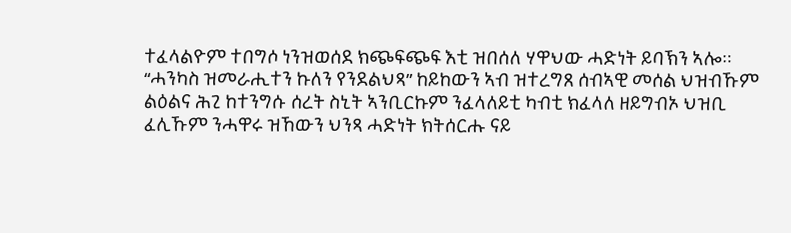ተፈላልዮም ተበግሶ ነንዝወሰደ ክጭፍጭፍ እቲ ዝበሰለ ሃዋህው ሓድነት ይባኽን ኣሎ። “ሓንካስ ዝመራሒተን ኩለን የንደልህጻ” ከይከውን ኣብ ዝተረግጸ ሰብኣዊ መሰል ህዝብኹም ልዕልና ሕጊ ከተንግሱ ሰረት ስኒት ኣንቢርኩም ንፈላለይቲ ካብቲ ክፈላለ ዘይግብኦ ህዝቢ ፈሊኹም ንሓዋሩ ዝኸውን ህንጻ ሓድነት ክትሰርሑ ናይ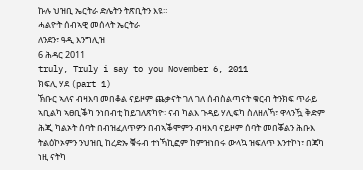ኩሉ ህዝቢ ኤርትራ ድሌትን ትጽቢትን እዩ።
ሓልዮት ሰብኣዊ መሰላት ኤርትራ
ለንደን፣ ዓዲ እንግሊዝ
6 ሕዳር 2011
truly, Truly i say to you November 6, 2011
ክፍሊ ሃደ (part 1)
ኽቡር ኣለና ብዛእባ መበቆል ናይዞም ጨቃናት ገለ ገለ ሰብስልጣናት ቁርብ ትንክፍ ጥራይ ኣቢልካ ኣፀቢቕካ ንነበብቲ ከይገለጽካዮ፡ ናብ ካልእ ጉዳይ ሃሊፍካ ስለዘለኻ፣ ዋላንዃ ቅድም ሕጂ ካልኦት ሰባት በብዝፈለጥዎን በብኣቕሞምን ብዛእባ ናይዞም ሰባት መበቖልን ሕቡእ ትልዕኮኦምን ንህዝቢ ከረድኡ ቑሩብ ተነኻኪፎም ከምዝነበሩ ውላኳ ዝፍለጥ እንተኮነ፣ በጃካ ነዚ ናትካ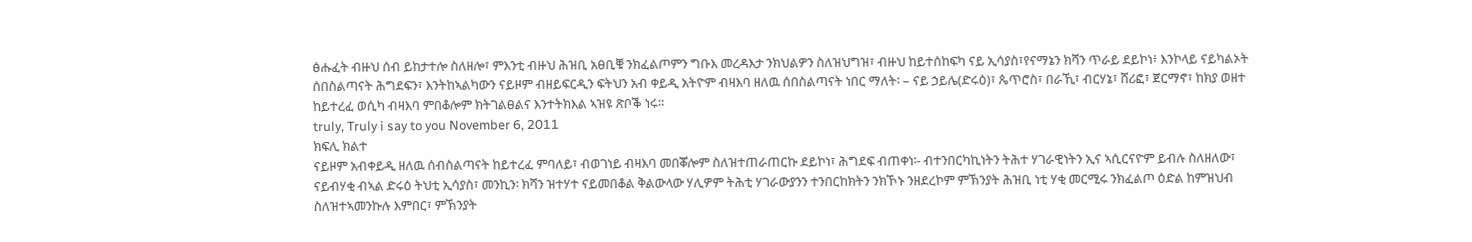ፅሑፈት ብዙህ ሰብ ይከታተሎ ስለዘሎ፣ ምእንቲ ብዙህ ሕዝቢ አፀቢቑ ንክፈልጦምን ግቡእ መረዳእታ ንክህልዎን ስለዝህግዝ፣ ብዙህ ከይተሰከፍካ ናይ ኢሳያስ፣የናማኔን ክሻን ጥራይ ደይኮነ፥ እንኮላይ ናይካልኦት ሰበስልጣናት ሕግደፍን፣ እንትከኣልካውን ናይዞም ብዘይፍርዲን ፍትህን አብ ቀይዲ አትዮም ብዛእባ ዘለዉ ሰበስልጣናት ነበር ማለት፡ – ናይ ኃይሌ(ድሩዕ)፣ ጴጥሮስ፣ በራኺ፣ ብርሃኔ፣ ሸሪፎ፣ ጀርማኖ፣ ከክያ ወዘተ ከይተረፈ ወሲካ ብዛእባ ምበቆሎም ክትገልፀልና እንተትክእል ኣዝዩ ጽቦቕ ነሩ።
truly, Truly i say to you November 6, 2011
ክፍሊ ክልተ
ናይዞም አብቀይዲ ዘለዉ ሰብስልጣናት ከይተረፈ ምባለይ፣ ብወገነይ ብዛእባ መበቖሎም ስለዝተጠራጠርኩ ደይኮነ፣ ሕግደፍ ብጠቀነ፡- ብተንበርካኪነትን ትሕተ ሃገራዊነትን ኢና ኣሲርናዮም ይብሉ ስለዘለው፣ ናይብሃቂ ብኣል ድሩዕ ትህቲ ኢሳያስ፣ መንኪን፡ ክሻን ዝተሃተ ናይመበቆል ቅልውላው ሃሊዎም ትሕቲ ሃገራውያንን ተንበርከክትን ንክኾኑ ንዘደረኮም ምኽንያት ሕዝቢ ነቲ ሃቂ መርሚሩ ንክፈልጦ ዕድል ከምዝህብ ስለዝተኣመንኩሉ እምበር፣ ምኽንያት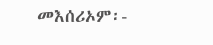መእሰሪኦም፡-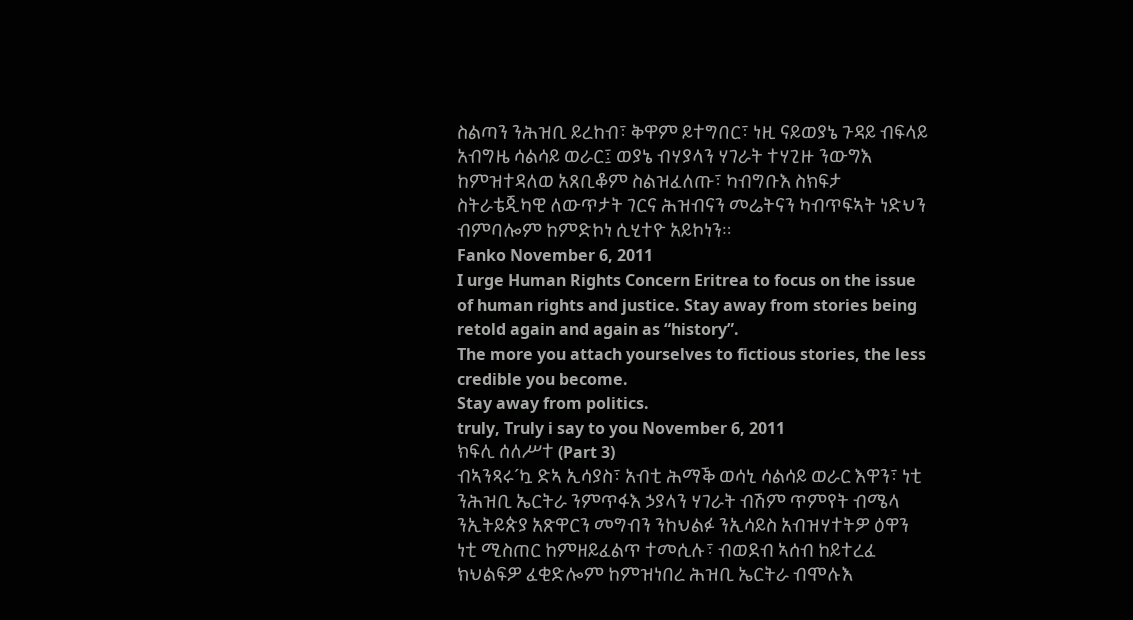ስልጣን ንሕዝቢ ይረከብ፣ ቅዋም ይተግበር፣ ነዚ ናይወያኔ ጉዳይ ብፍላይ አብግዜ ሳልሳይ ወራር፤ ወያኔ ብሃያላን ሃገራት ተሃጊዙ ንውግእ ከምዝተዳለወ አጸቢቆም ስልዝፈለጡ፣ ካብግቡእ ስክፍታ ስትራቴጂካዊ ለውጥታት ገርና ሕዝብናን መሬትናን ካብጥፍኣት ነድህን ብምባሎም ከምድኮነ ሲሂተዮ አይኮነን።
Fanko November 6, 2011
I urge Human Rights Concern Eritrea to focus on the issue of human rights and justice. Stay away from stories being retold again and again as “history”.
The more you attach yourselves to fictious stories, the less credible you become.
Stay away from politics.
truly, Truly i say to you November 6, 2011
ክፍሊ ሰለሥተ (Part 3)
ብኣንጻሩ´ኳ ድኣ ኢሳያስ፣ አብቲ ሕማቕ ወሳኒ ሳልሳይ ወራር እዋን፣ ነቲ ንሕዝቢ ኤርትራ ንምጥፋእ ኃያላን ሃገራት ብሽም ጥምየት ብሜላ ንኢትይጵያ አጽዋርን መግብን ንከህልፉ ንኢሳይስ አብዝሃተትዎ ዕዋን ነቲ ሚስጠር ከምዘይፈልጥ ተመሲሉ፣ ብወደብ ኣሰብ ከይተረፈ ክህልፍዎ ፈቂድሎም ከምዝነበረ ሕዝቢ ኤርትራ ብሞሉእ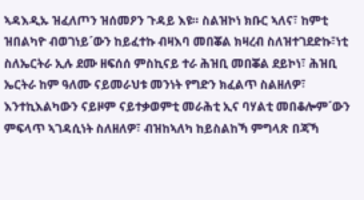ኣዳእዲኡ ዝፈለጦን ዝሰመዖን ጉዳይ እዩ። ስልዝኮነ ክቡር ኣለና፣ ከምቲ ዝበልካዮ ብወገነይ´ውን ከይፈተኩ ብዛእባ መበቖል ክዛረብ ስለዝተገደድኩ፣ነቲ ስለኤርትራ ኢሉ ደሙ ዘፍሰሰ ምስኪናይ ተራ ሕዝቢ መበቖል ደይኮነ፣ ሕዝቢ ኤርትራ ከም ዓለሙ ናይመራህቱ መንነት የግድን ክፈልጥ ስልዘለዎ፣ እንተኪእልካውን ናይዞም ናይተቃወምቲ መራሕቲ ኢና ባሃልቲ መበቆሎም´ውን ምፍላጥ ኣገዳሲነት ስለዘለዎ፣ ብዝከኣለካ ከይስልከኻ ምግላጽ በጃኻ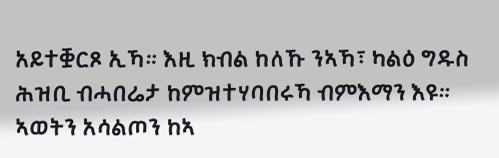አይተቛርጾ ኢኻ። እዚ ክብል ከለኹ ንኣኻ፣ ካልዕ ግዱስ ሕዝቢ ብሓበሬታ ከምዝተሃባበሩኻ ብምእማን እዩ። ኣወትን አሳልጦን ከኣ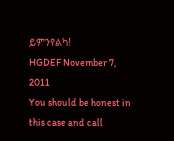ይምንየልካ!
HGDEF November 7, 2011
You should be honest in this case and call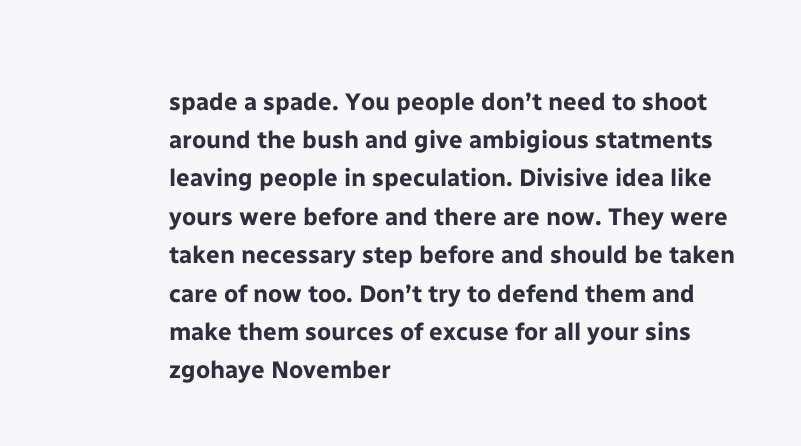spade a spade. You people don’t need to shoot around the bush and give ambigious statments leaving people in speculation. Divisive idea like yours were before and there are now. They were taken necessary step before and should be taken care of now too. Don’t try to defend them and make them sources of excuse for all your sins
zgohaye November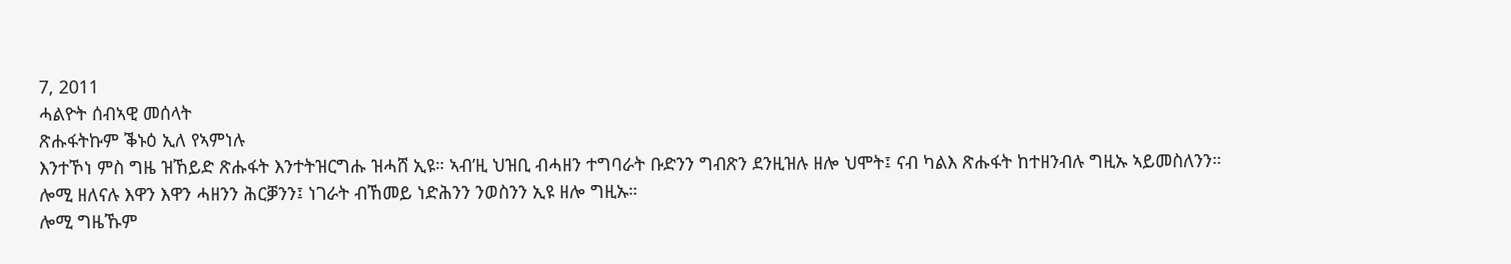7, 2011
ሓልዮት ሰብኣዊ መሰላት
ጽሑፋትኩም ቕኑዕ ኢለ የኣምነሉ
እንተኾነ ምስ ግዜ ዝኸይድ ጽሑፋት እንተትዝርግሑ ዝሓሸ ኢዩ። ኣብ’ዚ ህዝቢ ብሓዘን ተግባራት ቡድንን ግብጽን ደንዚዝሉ ዘሎ ህሞት፤ ናብ ካልእ ጽሑፋት ከተዘንብሉ ግዚኡ ኣይመስለንን።
ሎሚ ዘለናሉ እዋን እዋን ሓዘንን ሕርቓንን፤ ነገራት ብኸመይ ነድሕንን ንወስንን ኢዩ ዘሎ ግዚኡ።
ሎሚ ግዜኹም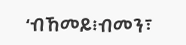‘ብኸመይ፧ብመን፣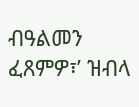ብዓልመን ፈጸምዎ፣’ ዝብላ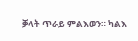ቓላት ጥራይ ምልእወን። ካልእ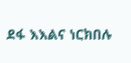ደፋ እእልና ነርክበሉ